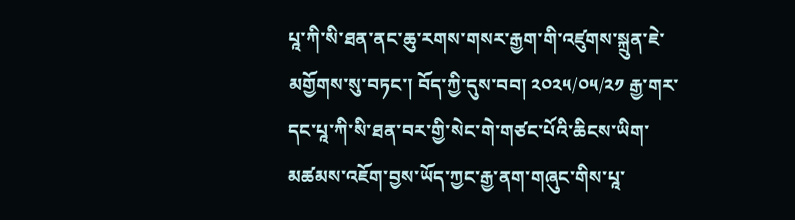པཱ་ཀི་སི་ཐན་ནང་ཆུ་རགས་གསར་རྒྱག་གི་འཛུགས་སྐྲུན་ཇེ་མགྱོགས་སུ་བཏང་། བོད་ཀྱི་དུས་བབ། ༢༠༢༥/༠༥/༢༡ རྒྱ་གར་དང་པཱ་ཀི་སི་ཐན་བར་གྱི་སེང་གེ་གཙང་པོའི་ཆིངས་ཡིག་མཚམས་འཇོག་བྱས་ཡོད་ཀྱང་རྒྱ་ནག་གཞུང་གིས་པཱ་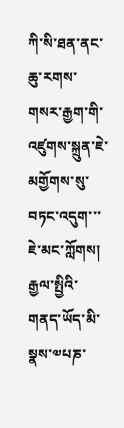ཀི་སི་ཐན་ནང་ཆུ་རགས་གསར་རྒྱག་གི་འཛུགས་སྐྲུན་ཇེ་མགྱོགས་སུ་བཏང་འདུག་་་ ཇེ་མང་ཀློགས།
རྒྱལ་སྤྱིའི་གནད་ཡོད་མི་སྣས་༧པཎ་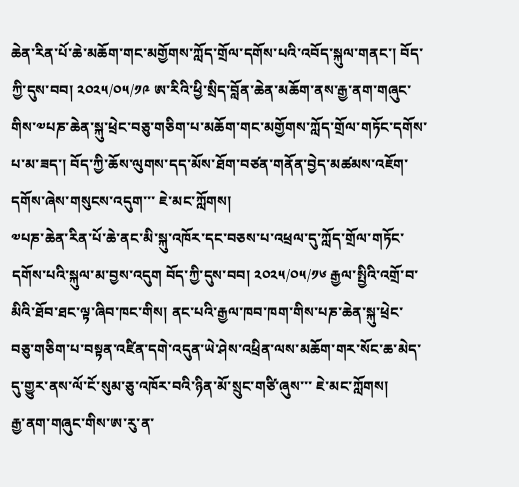ཆེན་རིན་པོ་ཆེ་མཆོག་གང་མགྱོགས་ཀློད་གྲོལ་དགོས་པའི་འབོད་སྐུལ་གནང་། བོད་ཀྱི་དུས་བབ། ༢༠༢༥/༠༥/༡༩ ཨ་རིའི་ཕྱི་སྲིད་བློན་ཆེན་མཆོག་ནས་རྒྱ་ནག་གཞུང་གིས་༧པཎ་ཆེན་སྐུ་ཕྲེང་བཅུ་གཅིག་པ་མཆོག་གང་མགྱོགས་ཀློད་གྲོལ་གཏོང་དགོས་པ་མ་ཟད་། བོད་ཀྱི་ཆོས་ལུགས་དད་མོས་ཐོག་བཙན་གནོན་བྱེད་མཚམས་འཇོག་དགོས་ཞེས་གསུངས་འདུག་་་ ཇེ་མང་ཀློགས།
༧པཎ་ཆེན་རིན་པོ་ཆེ་ནང་མི་སྐུ་འཁོར་དང་བཅས་པ་འཕྲལ་དུ་ཀློད་གྲོལ་གཏོང་དགོས་པའི་སྐུལ་མ་བྱས་འདུག བོད་ཀྱི་དུས་བབ། ༢༠༢༥/༠༥/༡༦ རྒྱལ་སྤྱིའི་འགྲོ་བ་མིའི་ཐོབ་ཐང་ལྟ་ཞིབ་ཁང་གིས། ནང་པའི་རྒྱལ་ཁབ་ཁག་གིས་པཎ་ཆེན་སྐུ་ཕྲེང་བཅུ་གཅིག་པ་བསྟན་འཛིན་དགེ་འདུན་ཡེ་ཤེས་འཕྲིན་ལས་མཆོག་གར་སོང་ཆ་མེད་དུ་གྱུར་ནས་ལོ་ངོ་སུམ་ཅུ་འཁོར་བའི་ཉིན་མོ་སྲུང་གཙི་ཞུས་་་ ཇེ་མང་ཀློགས།
རྒྱ་ནག་གཞུང་གིས་ཨ་རུ་ན་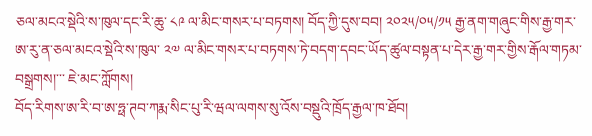ཅལ་མངའ་སྡེའི་ས་ཁུལ་དང་རི་ཆུ་ ༨༩ ལ་མིང་གསར་པ་བཏགས། བོད་ཀྱི་དུས་བབ། ༢༠༢༥/༠༥/༡༥ རྒྱ་ནག་གཞུང་གིས་རྒྱ་གར་ཨ་རུ་ན་ཅལ་མངའ་སྡེའི་ས་ཁུལ་ ༢༧ ལ་མིང་གསར་པ་བཏགས་ཏེ་བདག་དབང་ཡོད་ཚུལ་བསྟན་པ་དེར་རྒྱ་གར་གྱིས་རྒོལ་གཏམ་བསྒྲགས།་་་ ཇེ་མང་ཀློགས།
བོད་རིགས་ཨ་རི་བ་ཨ་ཧྥ་ཊབ་ཀརྨ་སིང་པུ་རི་ཝལ་ལགས་སུ་འོས་བསྡུའི་ཁྲོད་རྒྱལ་ཁ་ཐོབ།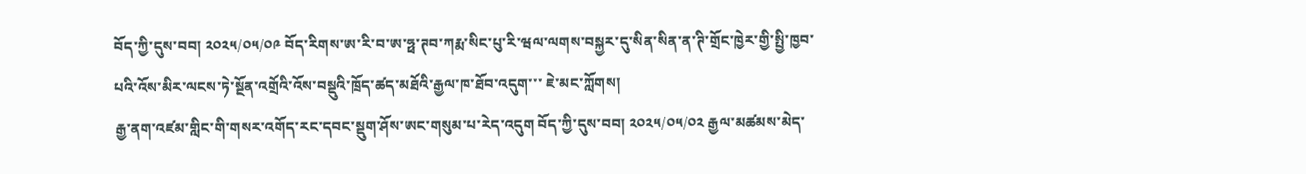བོད་ཀྱི་དུས་བབ། ༢༠༢༥/༠༥/༠༩ བོད་རིགས་ཨ་རི་བ་ཨ་ཧྥ་ཊབ་ཀརྨ་སིང་པུ་རི་ཝལ་ལགས་བསྐྱར་དུ་སིན་སིན་ན་ཊི་གྲོང་ཁྱེར་གྱི་སྤྱི་ཁྱབ་པའི་འོས་མིར་ལངས་ཏེ་སྔོན་འགྲོའི་འོས་བསྡུའི་ཁྲོད་ཚད་མཐོའི་རྒྱལ་ཁ་ཐོབ་འདུག་་་ ཇེ་མང་ཀློགས།
རྒྱ་ནག་འཛམ་གླིང་གི་གསར་འགོད་རང་དབང་སྡུག་ཤོས་ཨང་གསུམ་པ་རེད་འདུག བོད་ཀྱི་དུས་བབ། ༢༠༢༥/༠༥/༠༢ རྒྱལ་མཚམས་མེད་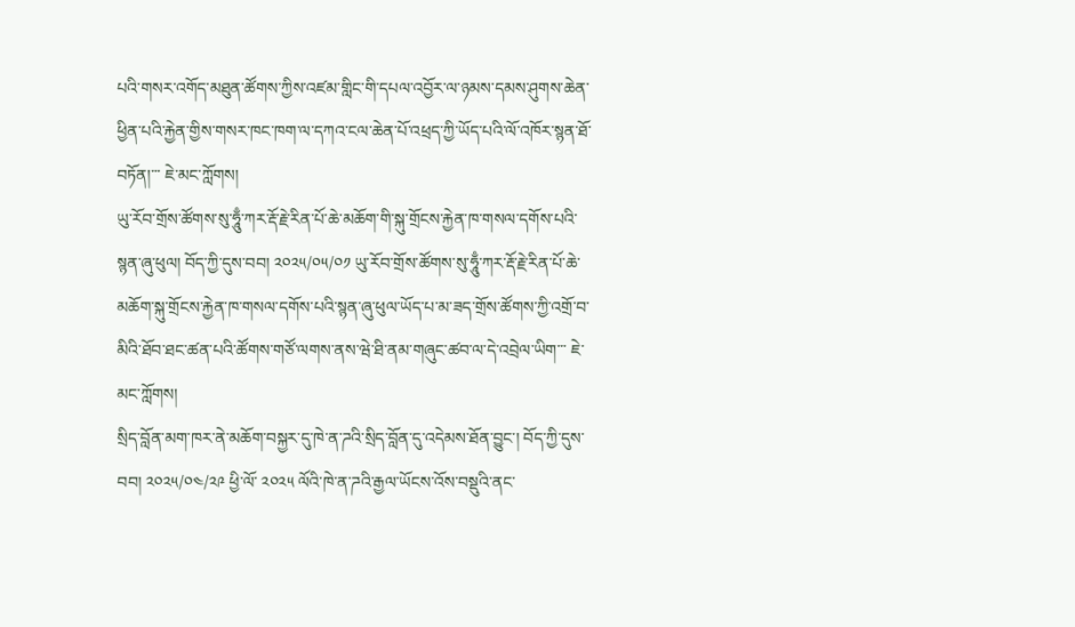པའི་གསར་འགོད་མཐུན་ཚོགས་ཀྱིས་འཛམ་གླིང་གི་དཔལ་འབྱོར་ལ་ཉམས་དམས་ཤུགས་ཆེན་ཕྱིན་པའི་རྐྱེན་གྱིས་གསར་ཁང་ཁག་ལ་དཀའ་ངལ་ཆེན་པོ་འཕྲད་ཀྱི་ཡོད་པའི་ལོ་འཁོར་སྙན་ཐོ་བཏོན།་་་ ཇེ་མང་ཀློགས།
ཡུ་རོབ་གྲོས་ཚོགས་སུ་ཧཱུྃ་ཀར་རྡོ་རྗེ་རིན་པོ་ཆེ་མཆོག་གི་སྐུ་གྲོངས་རྐྱེན་ཁ་གསལ་དགོས་པའི་སྙན་ཞུ་ཕུལ། བོད་ཀྱི་དུས་བབ། ༢༠༢༥/༠༥/༠༡ ཡུ་རོབ་གྲོས་ཚོགས་སུ་ཧཱུྃ་ཀར་རྡོ་རྗེ་རིན་པོ་ཆེ་མཆོག་སྐུ་གྲོངས་རྐྱེན་ཁ་གསལ་དགོས་པའི་སྙན་ཞུ་ཕུལ་ཡོད་པ་མ་ཟད་གྲོས་ཚོགས་ཀྱི་འགྲོ་བ་མིའི་ཐོབ་ཐང་ཚན་པའི་ཚོགས་གཙོ་ལགས་ནས་ཝེ་ཐི་ནམ་གཞུང་ཚབ་ལ་དེ་འབྲེལ་ཡིག་་་ ཇེ་མང་ཀློགས།
སྲིད་བློན་མག་ཁར་ནེ་མཆོག་བསྐྱར་དུ་ཁེ་ན་ཌའི་སྲིད་བློན་དུ་འདེམས་ཐོན་བྱུང་། བོད་ཀྱི་དུས་བབ། ༢༠༢༥/༠༤/༢༩ ཕྱི་ལོ་ ༢༠༢༥ ལོའི་ཁེ་ན་ཌའི་རྒྱལ་ཡོངས་འོས་བསྡུའི་ནང་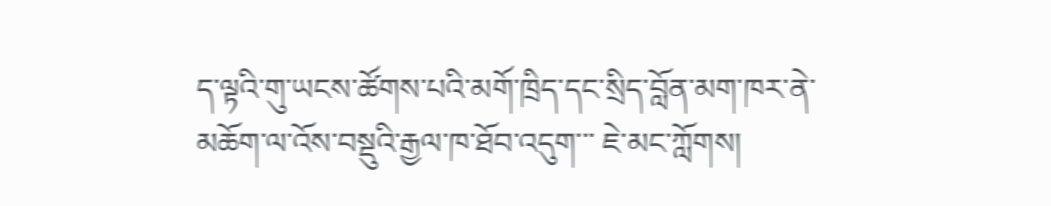ད་ལྟའི་གུ་ཡངས་ཚོགས་པའི་མགོ་ཁྲིད་དང་སྲིད་བློན་མག་ཁར་ནེ་མཆོག་ལ་འོས་བསྡུའི་རྒྱལ་ཁ་ཐོབ་འདུག་་་ ཇེ་མང་ཀློགས།